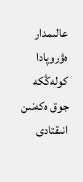عالىمدار ەۋروپادا كولەڭكە جوق ەكەنىن انىقتادى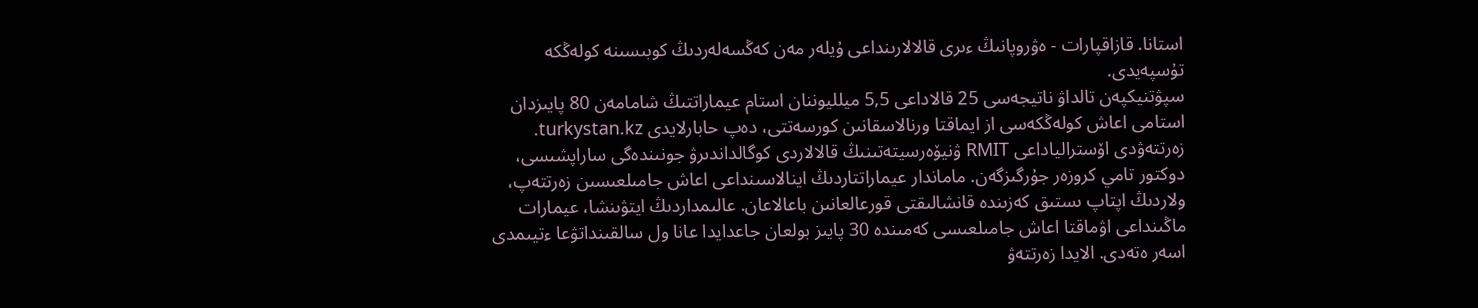استانا. قازاقپارات - ەۋروپانىڭ ءىرى قالالارىنداعى ۇيلەر مەن كەڭسەلەردىڭ كوبىسىنە كولەڭكە تۇسپەيدى.
سپۋتنيكپەن تالداۋ ناتيجەسى 25 قالاداعى 5,5 ميلليوننان استام عيماراتتىڭ شامامەن 80 پايىزدان استامى اعاش كولەڭكەسى از ايماقتا ورنالاسقانىن كورسەتتى، دەپ حابارلايدى turkystan.kz.
زەرتتەۋدى اۆسترالياداعى RMIT ۋنيۆەرسيتەتىنىڭ قالالاردى كوگالداندىرۋ جونىندەگى ساراپشىسى، دوكتور تامي كروزەر جۇرگىزگەن. ماماندار عيماراتتاردىڭ اينالاسىنداعى اعاش جامىلعىسىن زەرتتەپ، ولاردىڭ اپتاپ ىستىق كەزىندە قانشالىقتى قورعالعانىن باعالاعان. عالىمداردىڭ ايتۋىنشا، عيمارات ماڭىنداعى اۋماقتا اعاش جامىلعىسى كەمىندە 30 پايىز بولعان جاعدايدا عانا ول سالقىنداتۋعا ءتيىمدى اسەر ەتەدى. الايدا زەرتتەۋ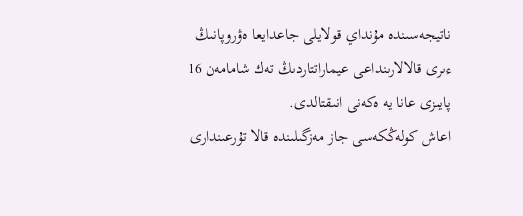ناتيجەسىندە مۇنداي قولايلى جاعدايعا ەۋروپانىڭ ءىرى قالالارىنداعى عيماراتتاردىڭ تەك شامامەن 16 پايىزى عانا يە ەكەنى انىقتالدى.
اعاش كولەڭكەسى جاز مەزگىلىندە قالا تۇرعىندارى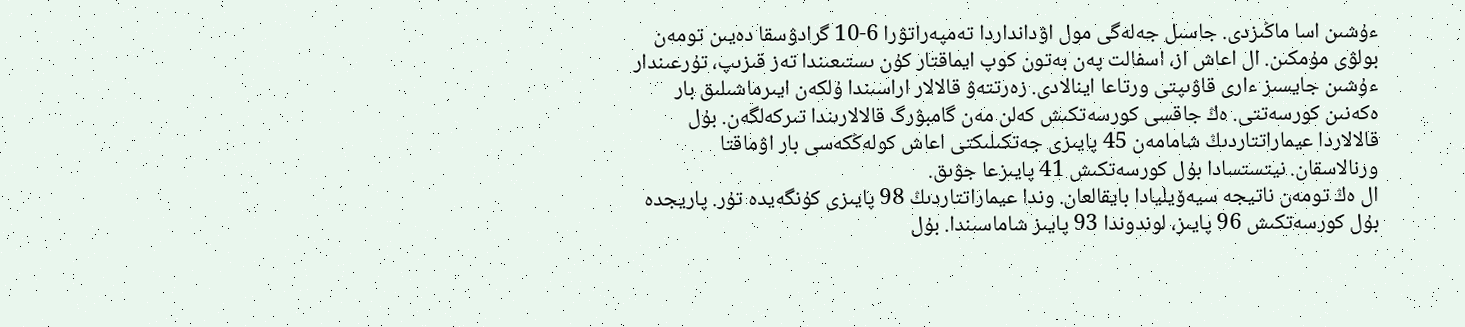ءۇشىن اسا ماڭىزدى. جاسىل جەلەگى مول اۋدانداردا تەمپەراتۋرا 6-10 گرادۋسقا دەيىن تومەن بولۋى مۇمكىن. ال اعاش از، اسفالت پەن بەتون كوپ ايماقتار كۇن ىستىعىندا تەز قىزىپ، تۇرعىندار ءۇشىن جايسىز ءارى قاۋىپتى ورتاعا اينالادى. زەرتتەۋ قالالار اراسىندا ۇلكەن ايىرماشىلىق بار ەكەنىن كورسەتتى. ەڭ جاقسى كورسەتكىش كەلن مەن گامبۋرگ قالالارىندا تىركەلگەن. بۇل قالالاردا عيماراتتاردىڭ شامامەن 45 پايىزى جەتكىلىكتى اعاش كولەڭكەسى بار اۋماقتا ورنالاسقان. نيتستسادا بۇل كورسەتكىش 41 پايىزعا جۋىق.
ال ەڭ تومەن ناتيجە سيەۆيليادا بايقالعان. وندا عيماراتتاردىڭ 98 پايىزى كۇنگەيدە تۇر. پاريجدە بۇل كورسەتكىش 96 پايىز، لوندوندا 93 پايىز شاماسىندا. بۇل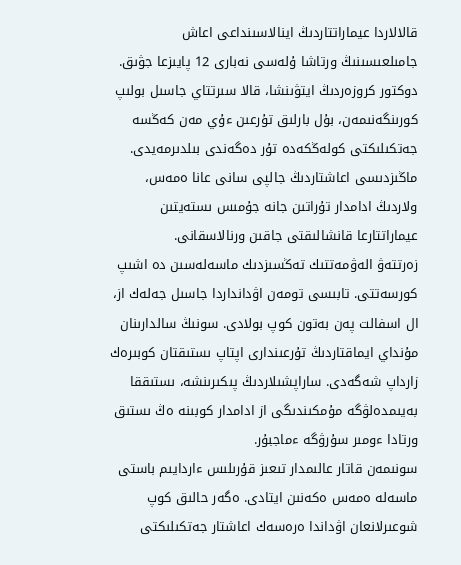قالالاردا عيماراتتاردىڭ اينالاسىنداعى اعاش جامىلعىسىنىڭ ورتاشا ۇلەسى نەبارى 12 پايىزعا جۋىق.
دوكتور كروزەردىڭ ايتۋىنشا، قالا سىرتتاي جاسىل بولىپ كورىنگەنىمەن، بۇل بارلىق تۇرعىن ءۇي مەن كەڭسە جەتكىلىكتى كولەڭكەدە تۇر دەگەندى بىلدىرمەيدى. ماڭىزدىسى اعاشتاردىڭ جالپى سانى عانا ەمەس، ولاردىڭ ادامدار تۇراتىن جانە جۇمىس ىستەيتىن عيماراتتارعا قانشالىقتى جاقىن ورنالاسقانى.
زەرتتەۋ الەۋمەتتىك تەڭسىزدىك ماسەلەسىن دە اشىپ كورسەتتى. تابىسى تومەن اۋدانداردا جاسىل جەلەك از، ال اسفالت پەن بەتون كوپ بولادى. سونىڭ سالدارىنان مۇنداي ايماقتاردىڭ تۇرعىندارى اپتاپ ىستىقتان كوبىرەك زارداپ شەگەدى. ساراپشىلاردىڭ پىكىرىنشە، ىستىققا بەيىمدەلۋگە مۇمكىندىگى از ادامدار كوبىنە ەڭ ىستىق ورتادا ءومىر سۇرۋگە ءماجبۇر.
سونىمەن قاتار عالىمدار تىعىز قۇرىلىس ءاردايىم باستى ماسەلە ەمەس ەكەنىن ايتادى. ەگەر حالىق كوپ شوعىرلانعان اۋداندا ەرەسەك اعاشتار جەتكىلىكتى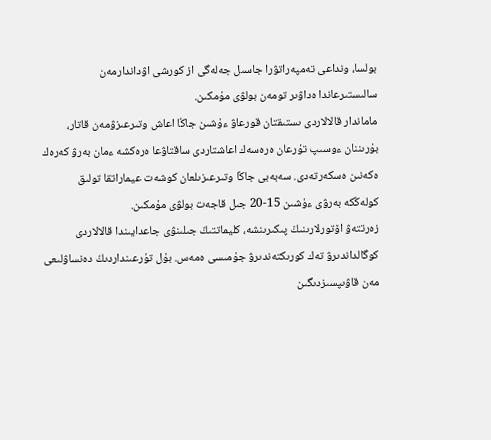بولسا، ونداعى تەمپەراتۋرا جاسىل جەلەگى از كورشى اۋداندارمەن سالىستىرعاندا ەداۋىر تومەن بولۋى مۇمكىن.
ماماندار قالالاردى ىستىقتان قورعاۋ ءۇشىن جاڭا اعاش وتىرعىزۋمەن قاتار، بۇرىننان ءوسىپ تۇرعان ەرەسەك اعاشتاردى ساقتاۋعا ەرەكشە ءمان بەرۋ كەرەك ەكەنىن ەسكەرتەدى. سەبەبى جاڭا وتىرعىزىلعان كوشەت عيماراتقا تولىق كولەڭكە بەرۋى ءۇشىن 15-20 جىل قاجەت بولۋى مۇمكىن.
زەرتتەۋ اۆتورلارىنىڭ پىكىرىنشە، كليماتتىڭ جىلىنۋى جاعدايىندا قالالاردى كوگالداندىرۋ تەك كورىكتەندىرۋ جۇمىسى ەمەس. بۇل تۇرعىنداردىڭ دەنساۋلىعى مەن قاۋىپسىزدىگىن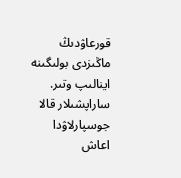قورعاۋدىڭ ماڭىزدى بولىگىنە اينالىپ وتىر.
ساراپشىلار قالا جوسپارلاۋدا اعاش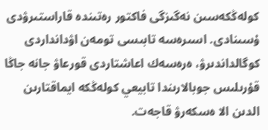كولەڭكەسىن نەگىزگى فاكتور رەتىندە قاراستىرۋدى ۇسىنادى. اسىرەسە تابىسى تومەن اۋدانداردى كوگالداندىرۋ، ەرەسەك اعاشتاردى قورعاۋ جانە جاڭا قۇرىلىس جوبالارىندا تابيعي كولەڭكە ايماقتارىن الدىن الا ەسكەرۋ قاجەت.